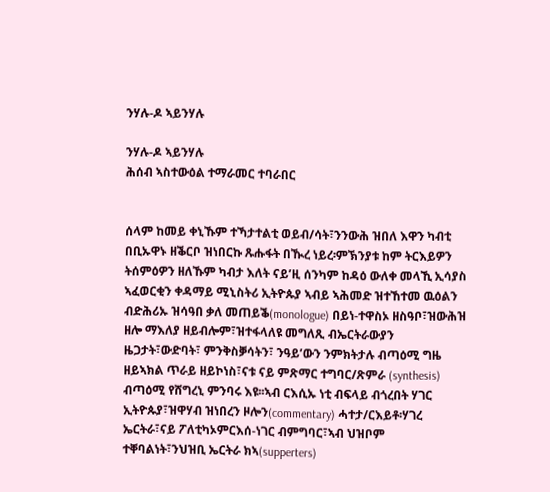ንሃሉ-ዶ ኣይንሃሉ

ንሃሉ-ዶ ኣይንሃሉ
ሕሰብ ኣስተውዕል ተማራመር ተባራበር


ሰላም ከመይ ቀኒኹም ተኻታተልቲ ወይብ/ሳት፣ንንውሕ ዝበለ እዋን ካብቲ በቢኡዋኑ ዘቕርቦ ዝነበርኩ ጹሑፋት በዂረ ነይረ፡ምኽንያቱ ከም ትርእይዎን ትሰምዕዎን ዘለኹም ካብታ እለት ናይ’ዚ ሰንካም ከዳዕ ውለቀ መላኺ ኢሳያስ ኣፈወርቂን ቀዳማይ ሚኒስትሪ ኢትዮጱያ ኣብይ ኣሕመድ ዝተኸተመ ዉዕልን ብድሕሪኡ ዝሳዓበ ቃለ መጠይቕ(monologue) በይነ-ተዋስኦ ዘስዓቦ፣ዝውሕዝ ዘሎ ማእለያ ዘይብሎም፣ዝተፋላለዩ መግለጺ ብኤርትራውያን ዜጋታት፣ውድባት፣ ምንቅስቓሳትን፣ ንዓይ’ውን ንምክትታሉ ብጣዕሚ ግዜ ዘይኣክል ጥራይ ዘይኮነስ፣ናቱ ናይ ምጽማር ተግባር/ጽምራ (synthesis) ብጣዕሚ የሸግረኒ ምንባሩ እዩ፡፡ኣብ ርእሲኡ ነቲ ብፍላይ ብጎረበት ሃገር ኢትዮጱያ፣ዝዋሃብ ዝነበረን ዞሎን(commentary) ሓተታ/ርእይቶ፡ሃገረ ኤርትራ፣ናይ ፖለቲካኦምርእሰ-ነገር ብምግባር፣ኣብ ህዝቦም ተቐባልነት፣ንህዝቢ ኤርትራ ክኣ(supperters)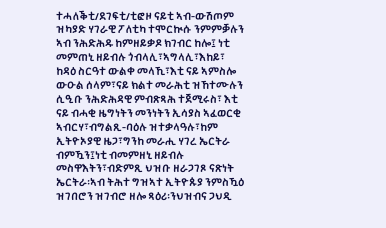ተሓለቕቲ/ደገፍቲ/ቲፎዞ ናይቲ ኣብ-ውሽጦም ዝካያድ ሃገራዊ ፖለቲካ ተሞርኲሱ ንምምቓሉን ኣብ ንሕድሕዱ ከምዘይቃዶ ክገብር ከሎ፤ ነቲ መምጠኒ ዘይብሉ ጎብላሊ፣ኣግላሊ፣እከይ፣ ከዳዕ ስርዓተ ውልቀ መላኺ፣እቲ ናይ ኣምስሎ ውዑል ሰላም፣ናይ ክልተ መራሕቲ ዝኸተሙሉን ሲዒቡ ንሕድሕዳዊ ምብጽጻሕ ተጀሚሩስ፣ እቲ ናይ ብሓቂ ዜግነትን መንነትን ኢሳያስ ኣፈወርቂ ኣብርሃ፣ብግልጺ-ባዕሉ ዝተቃላዓሉ፣ከም ኢትዮኦያዊ ዜጋ፣ግንከ መራሒ ሃገረ ኤርትራ ብምዃን፤ነቲ ብመምዘኒ ዘይብሉ መስዋእትን፣ብድምጺ ህዝቡ ዘራጋገጾ ናጽነት ኤርትራ፡ኣብ ትሕተ ግዝኣተ ኢትዮጱያ ንምስዃዕ ዝገበሮን ዝገብሮ ዘሎ ጻዕሪ፡ንህዝብና ጋህዲ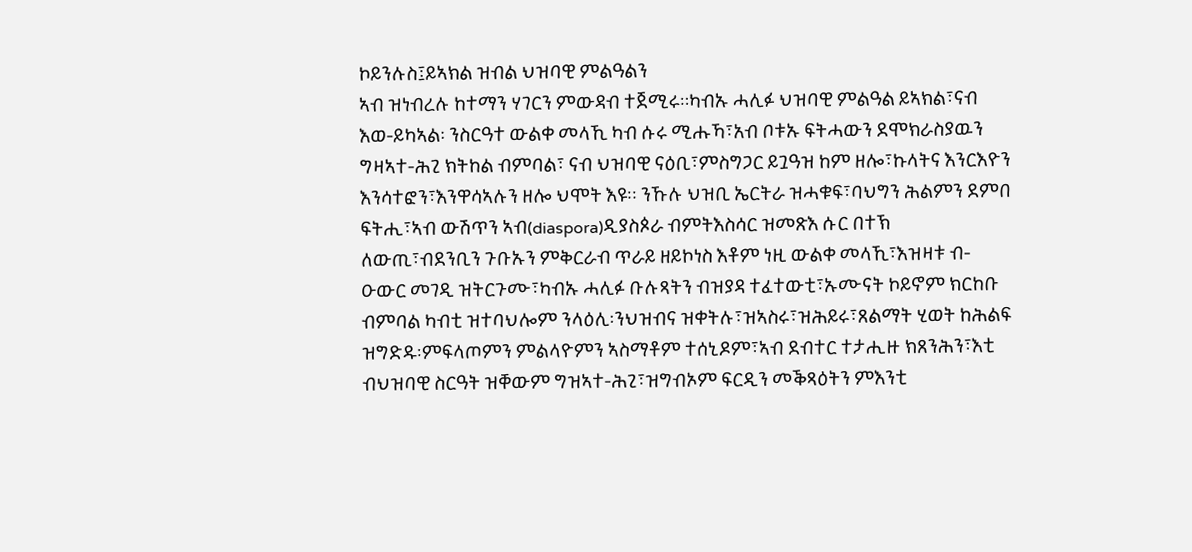ኮይንሉስ፤ይኣክል ዝብል ህዝባዊ ምልዓልን
ኣብ ዝነብረሉ ከተማን ሃገርን ምውዳብ ተጀሚሩ።ካብኡ ሓሊፉ ህዝባዊ ምልዓል ይኣክል፣ናብ እወ-ይካኣል፡ ንስርዓተ ውልቀ መላኺ ካብ ሱሩ ሚሑኻ፣አብ ቦቱኡ ፍትሓውን ደሞክራስያዉን ግዛኣተ-ሕጊ ክትከል ብምባል፣ ናብ ህዝባዊ ናዕቢ፣ምስግጋር ይጓዓዝ ከም ዘሎ፣ኩላትና እንርእዮን እንሳተፎን፣እንዋሳኣሉን ዘሎ ህሞት እዩ፡፡ ንኹሉ ህዝቢ ኤርትራ ዝሓቁፍ፣ባህግን ሕልምን ደምበ ፍትሒ፣ኣብ ውሽጥን ኣብ(diaspora)ዲያስጶራ ብምትእስሳር ዝመጽእ ሱር በተኽ ለውጢ፣ብደንቢን ጉቡኡን ምቅርራብ ጥራይ ዘይኮነስ እቶም ነዚ ውልቀ መላኺ፣እዝዛቱ ብ-ዑውር መገዲ ዝትርጉሙ፣ካብኡ ሓሊፉ ቡሉጻትን ብዝያዳ ተፈተውቲ፣ኡሙናት ኮይኖም ክርከቡ ብምባል ካብቲ ዝተባህሎም ንላዕሊ፡ንህዝብና ዝቀትሉ፣ዝኣስሩ፣ዝሕይሩ፣ጸልማት ሂወት ከሕልፍ ዝግድዱ፡ምፍላጦምን ምልላዮምን ኣስማቶም ተሰኒዶም፣ኣብ ደብተር ተታሒዙ ክጸንሕን፣እቲ ብህዝባዊ ስርዓት ዝቐውም ግዝኣተ-ሕጊ፣ዝግብኦም ፍርዲን መቕጻዕትን ምእንቲ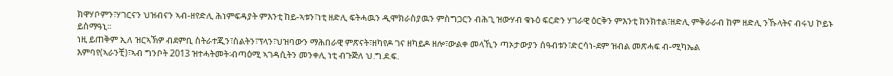ክዋሃቦምን፣ሃገርናን ህዝብናን ኣብ-ዘየድሊ ሕነምፍዳያት ምእንቲ ከይ-ኣቱን፣ነቲ ዘድሊ ፍትሓዉን ዲሞክራስያዉን ምስግጋርን ብሕጊ ዝውሃብ ቁኑዕ ፍርድን ሃገራዊ ዕርቅን ምእንቲ ክንክተል፣ዘድሊ ምቅራራብ ከም ዘድሊ ንኹላትና ብሩህ ኮይኑ ይስማዓኒ፡፡
ነዚ ይጠቅም ኢለ ዝርኣኽዎ ብደምቢ ስትራተጂን፣ስልትን፣ፕላን፣ህዝባውን ማሕበራዊ ምጽናት፣ዘካየዶ ገና ዘካይዶ ዘሎ፣ውልቀ መላኺን ጣኦታውያን ሰዓብቱን፣ድርሳነ-ደም ዝብል መጽሓፍ ብ-ሚካኤል
እምባየ(ኣራንቺ)፣ኣብ ግንቦት 2013 ዝተሓትመት፡ብጣዕሚ ኣገዳሲትን መንቀሊ ነቲ ብጉጅለ ህ.ግ.ደ.ፍ.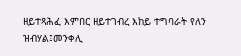ዘይተጻሕፈ እምበር ዘይተገብረ እከይ ተግባራት የለን ዝብሃል፤መንቀሊ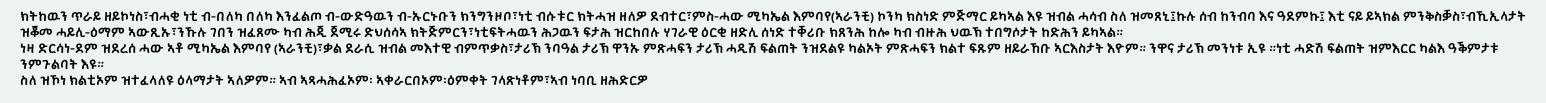ክትከዉን ጥራይ ዘይኮነስ፣ብሓቂ ነቲ ብ-በለካ በለካ እንፈልጦ ብ-ውድዓዉን ብ-ኡርኑቡን ክንግንዞቦ፣ነቲ ብሱቱር ክትሓዝ ዘለዎ ደብተር፣ምስ-ሓው ሚካኤል እምባየ(ኣራንቺ) ኮንካ ክስነድ ምጅማር ይካኣል እዩ ዝብል ሓሳብ ስለ ዝመጸኒ፤ኩሉ ሰብ ከንብባ እና ዓደምኩ፤ እቲ ናይ ይኣክል ምንቅስቓስ፣ብኺኢላታት ዝቖመ ሓይሊ-ዕማም ኣውጺኡ፣ንኹሉ ገበን ዝፈጸሙ ካብ ሕጂ ጀሚሩ ድህሰሳኣ ክትጅምርን፣ነቲፍትሓዉን ሕጋዉን ፍታሕ ዝርከበሉ ሃገራዊ ዕርቂ ዘድሊ ሰነድ ተቐሪቡ ክጸንሕ ከሎ ካብ ብዙሕ ህዉኽ ተበግሶታት ከድሕን ይካኣል።
ነዛ ድርሳነ-ደም ዝደረሰ ሓው ኣቶ ሚካኤል እምባየ (ኣራንቺ)፣ቃል ደራሲ ዝብል መእተዊ ብምጥቃስ፣ታሪኽ ንባዓል ታሪኽ ዋንኡ ምጽሓፍን ታሪኽ ሓዲሽ ፍልጠት ንዝደልዩ ካልኦት ምጽሓፍን ክልተ ፍጹም ዘይራኸቡ ኣርእስታት እዮም። ንዋና ታሪኽ መንነቱ ኢዩ ።ነቲ ሓድሽ ፍልጠት ዝምእርር ካልእ ዓቕምታቱ ንምጉልባት እዩ።
ስለ ዝኾነ ክልቲኦም ዝተፈላለዩ ዕላማታት ኣለዎም። ኣብ ኣጻሓሕፈኦም፡ ኣቀራርበኦም፡ዕምቀት ገላጽነቶም፣ኣብ ነባቢ ዘሕድርዎ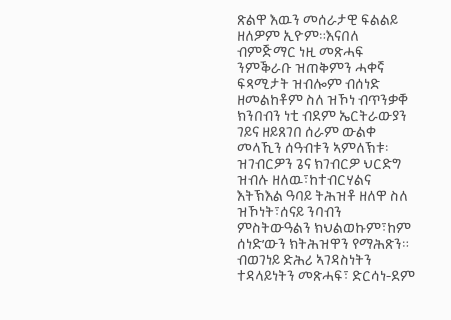ጽልዋ እዉን መሰራታዊ ፍልልይ ዘለዎም ኢዮም።እናበለ ብምጅማር ነዚ መጽሓፍ ንምቕራቡ ዝጠቅምን ሓቀኛ ፍጻሚታት ዝብሎም ብሰነድ ዘመልከቶም ስለ ዝኾነ ብጥንቃቐ ክንበብን ነቲ ብደም ኤርትራውያን ገይና ዘይጸገበ ሰራም ውልቀ መላኺን ሰዓብቱን ኣምለኽቱ፡ዝገብርዎን ጌና ክገብርዎ ህርድግ ዝብሉ ዘለዉ፣ከተብርሃልና እትኽእል ዓባይ ትሕዝቶ ዘለዋ ስለ ዝኾነት፣ሰናይ ንባብን ምስትውዓልን ክህልወኩም፣ከም ሰነድ’ውን ክትሕዝዋን የማሕጽን።
ብወገነይ ድሕሪ ኣገዳስነትን ተዳላይነትን መጽሓፍ፣ ድርሳነ-ደም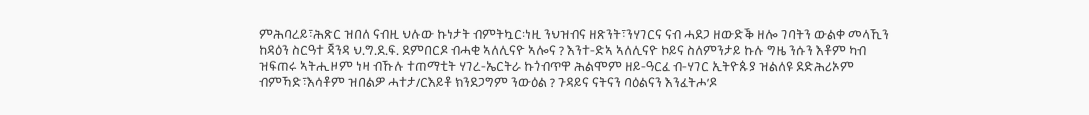ምሕባረይ፣ሕጽር ዝበለ ናብዚ ህሉው ኩነታት ብምትኳር፡ነዚ ንህዝብና ዘጽንት፣ንሃገርና ናብ ሓደጋ ዘውድቕ ዘሎ ገባትን ውልቀ መላኺን ከዳዕን ስርዓተ ጃንዳ ህ.ግ.ደ.ፍ. ደምበርዶ ብሓቂ ኣለሊናዮ ኣሎና ? እንተ-ድኣ ኣለሊናዮ ኮይና ስለምንታይ ኩሉ ግዜ ንሱን እቶም ካብ ዝፍጠሩ ኣትሒዞም ነዛ ብኹሉ ተጠማቲት ሃገረ-ኤርትራ ኩጎብጥዋ ሕልሞም ዘይ-ዓርፈ ብ-ሃገር ኢትዮጱያ ዝልለዩ ደድሕሪኦም ብምኻድ፣እሳቶም ዝበልዎ ሓተታ/ርእይቶ ክንደጋግም ንውዕል ? ጉዳይና ናትናን ባዕልናን እንፈትሖ’ዶ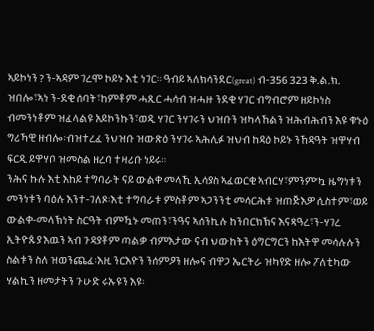ኣይኮነን ? ን-ኣዳም ገረሞ ኮይኑ እቲ ነገር። ዓብይ ኣለክሳንደር(great) ብ-356 323 ቅ.ል.ክ. ዝበሎ፣ኣነ ን-ደቂ ሰባት፣ከምቶም ሓጺር ሓሳብ ዝሓዙ ንደቂ ሃገር ብግብሮም ዘይኮነስ ብመንነቶም ዝፈላልዩ አይኮንኩን፣ወዲ ሃገር ንሃገሩን ህዝቡን ዝካላኸልን ዝሕብሕብን እዩ ቁኑዕ ግሪኻዊ ዘብሎ፡ብዝተረፈ ንህዝቡ ዝውጽዕ ንሃገሩ ኣሕሊፉ ዝህብ ከዳዕ ኮይኑ ንኸዳዓት ዝዋሃብ ፍርዲ ይዋሃቦ ዝመስል ዘረባ ተዛሪቡ ነይሩ።
ንሕና ኩሉ እቲ እከይ ተግባራት ናይ ውልቀ መላኺ ኢሳያስ ኣፈወርቂ ኣብርሃ፣ምንም’ኳ ዜግነቱን መንነቱን ባዕሉ እንተ-ገለጾ፡እቲ ተግባራቱ ምስቶም ኣጋንንቲ መሳርሕቱ ዝጠጅእዎ ሲስተም፣ወይ ውልቀ-መላኽነት ስርዓት ብምዃኑ መጠን፣ንዓና ኣሰንኪሉ ከንበርክኽና እናጻዓረ፣ን-ሃገረ ኢትዮጱያ እዉን ኣብ ጉዳያቶም ጣልቃ ብምእታው ናብ ህውከትን ዕግርግርን ከእትዋ መሳሉሉን ስልቱን ስለ ዝወንጨፈ፡እዚ ንርእዮን ንሰምዖን ዘሎና ብዋጋ ኤርትራ ዝካየድ ዘሎ ፖለቲካው ሃልኪን ዘመታትን ጉሁድ ሩኡዩን እዩ፡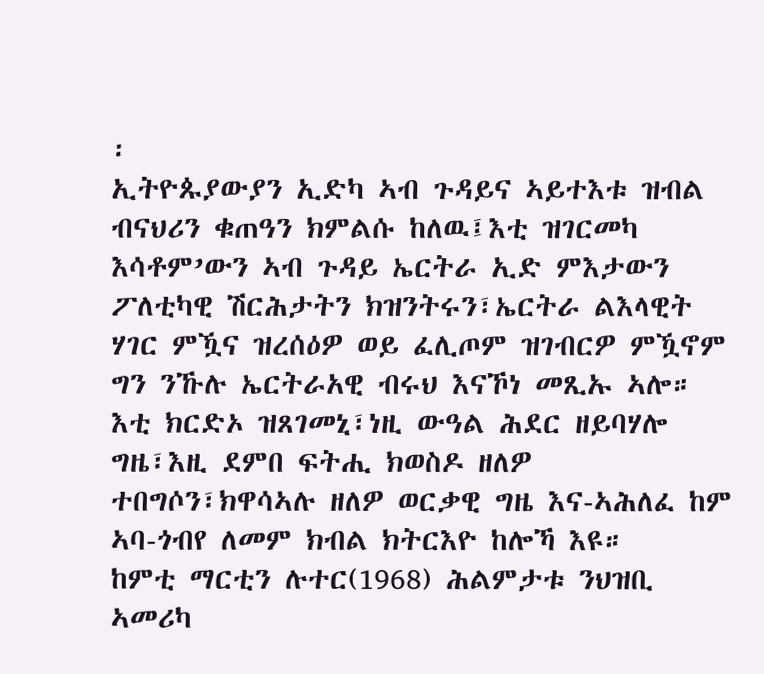፡
ኢትዮጱያውያን ኢድካ ኣብ ጉዳይና ኣይተእቱ ዝብል ብናህሪን ቁጠዓን ክምልሱ ከለዉ፤እቲ ዝገርመካ
እሳቶም’ውን ኣብ ጉዳይ ኤርትራ ኢድ ምእታውን ፖለቲካዊ ሽርሕታትን ክዝንትሩን፣ኤርትራ ልእላዊት ሃገር ምዃና ዝረሰዕዎ ወይ ፈሊጦም ዝገብርዎ ምዃኖም ግን ንኹሉ ኤርትራአዊ ብሩህ እናኾነ መጺኡ ኣሎ።
እቲ ክርድኦ ዝጸገመኒ፣ነዚ ውዓል ሕደር ዘይባሃሎ ግዜ፣እዚ ደምበ ፍትሒ ክወስዶ ዘለዎ ተበግሶን፣ክዋሳኣሉ ዘለዎ ወርቃዊ ግዜ እና-ኣሕለፈ ከም ኣባ-ጎብየ ለመም ክብል ክትርእዮ ከሎኻ እዩ።
ከምቲ ማርቲን ሉተር(1968) ሕልምታቱ ንህዝቢ ኣመሪካ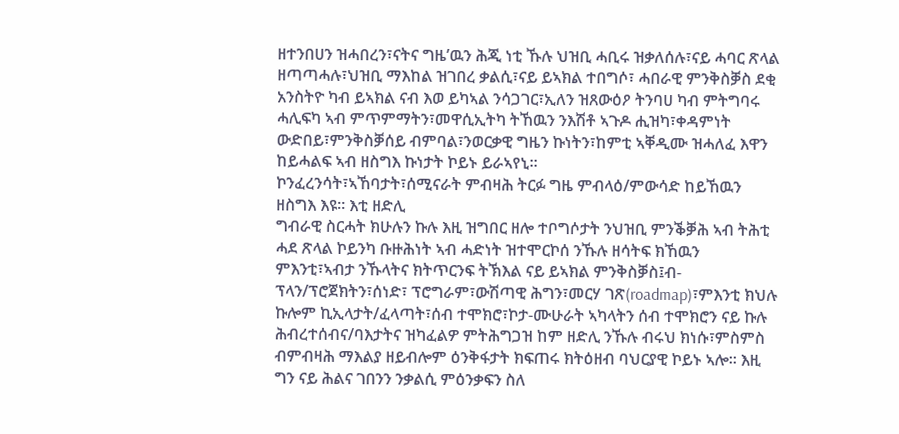ዘተንበሀን ዝሓበረን፣ናትና ግዜ’ዉን ሕጂ ነቲ ኹሉ ህዝቢ ሓቢሩ ዝቃለሰሉ፣ናይ ሓባር ጽላል ዘጣጣሓሉ፣ህዝቢ ማእከል ዝገበረ ቃልሲ፣ናይ ይኣክል ተበግሶ፣ ሓበራዊ ምንቅስቓስ ደቂ አንስትዮ ካብ ይኣክል ናብ እወ ይካኣል ንሳጋገር፣ኢለን ዝጸውዕዖ ትንባሀ ካብ ምትግባሩ ሓሊፍካ ኣብ ምጥምማትን፣መዋሲኢትካ ትኸዉን ንእሽቶ ኣጉዶ ሒዝካ፣ቀዳምነት ውድበይ፣ምንቅስቓሰይ ብምባል፣ንወርቃዊ ግዜን ኩነትን፣ከምቲ ኣቐዲሙ ዝሓለፈ እዋን ከይሓልፍ ኣብ ዘስግእ ኩነታት ኮይኑ ይራኣየኒ።
ኮንፈረንሳት፣ኣኸባታት፣ሰሚናራት ምብዛሕ ትርፉ ግዜ ምብላዕ/ምውሳድ ከይኸዉን ዘስግእ እዩ። እቲ ዘድሊ
ግብራዊ ስርሓት ክሁሉን ኩሉ እዚ ዝግበር ዘሎ ተቦግሶታት ንህዝቢ ምንቕቓሕ ኣብ ትሕቲ ሓደ ጽላል ኮይንካ ቡዙሕነት ኣብ ሓድነት ዝተሞርኮሰ ንኹሉ ዘሳትፍ ክኸዉን ምእንቲ፣ኣብታ ንኹላትና ክትጥርንፍ ትኽእል ናይ ይኣክል ምንቅስቓስ፤ብ-ፕላን/ፕሮጀክትን፣ሰነድ፣ ፕሮግራም፣ውሽጣዊ ሕግን፣መርሃ ገጽ(roadmap)፣ምእንቲ ክህሉ ኩሎም ኪኢላታት/ፈላጣት፣ሰብ ተሞክሮ፣ኮታ-ሙሁራት ኣካላትን ሰብ ተሞክሮን ናይ ኩሉ ሕብረተሰብና/ባእታትና ዝካፈልዎ ምትሕግጋዝ ከም ዘድሊ ንኹሉ ብሩህ ክነሱ፣ምስምስ ብምብዛሕ ማእልያ ዘይብሎም ዕንቅፋታት ክፍጠሩ ክትዕዘብ ባህርያዊ ኮይኑ ኣሎ። እዚ ግን ናይ ሕልና ገበንን ንቃልሲ ምዕንቃፍን ስለ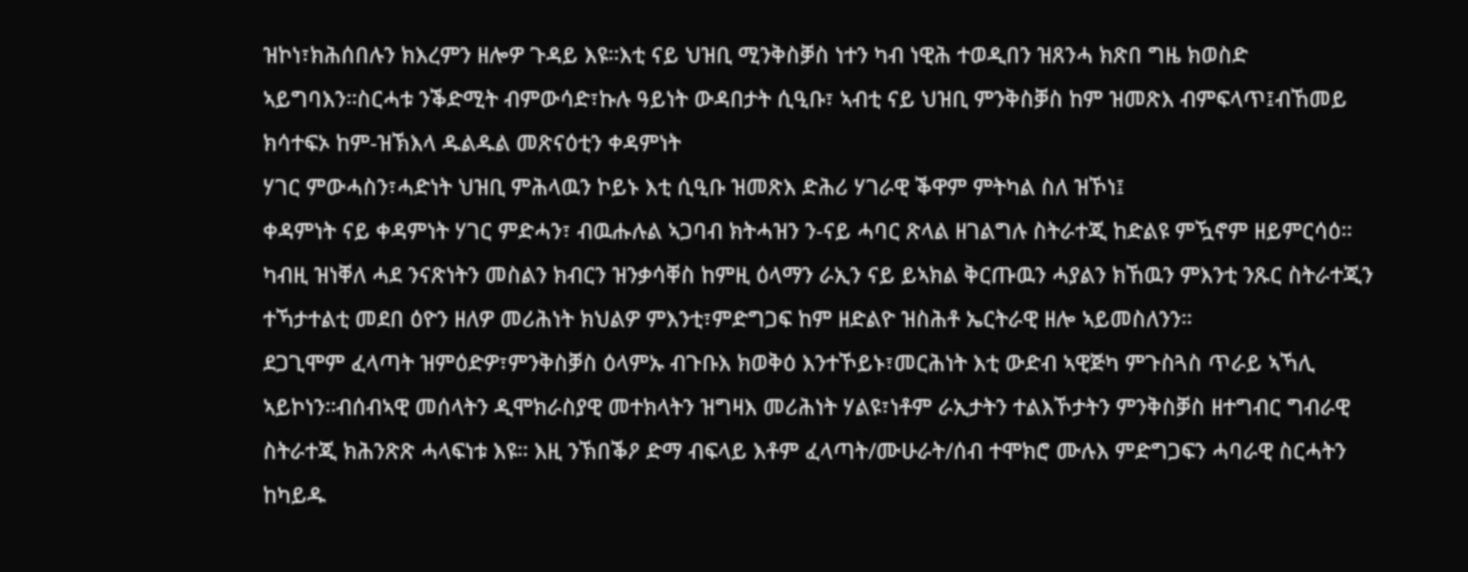ዝኮነ፣ክሕሰበሉን ክእረምን ዘሎዎ ጉዳይ እዩ።እቲ ናይ ህዝቢ ሚንቅስቓስ ነተን ካብ ነዊሕ ተወዲበን ዝጸንሓ ክጽበ ግዜ ክወስድ ኣይግባእን።ስርሓቱ ንቕድሚት ብምውሳድ፣ኩሉ ዓይነት ውዳበታት ሲዒቡ፣ ኣብቲ ናይ ህዝቢ ምንቅስቓስ ከም ዝመጽእ ብምፍላጥ፤ብኸመይ ክሳተፍኦ ከም-ዝኽእላ ዱልዱል መጽናዕቲን ቀዳምነት
ሃገር ምውሓስን፣ሓድነት ህዝቢ ምሕላዉን ኮይኑ እቲ ሲዒቡ ዝመጽእ ድሕሪ ሃገራዊ ቕዋም ምትካል ስለ ዝኾነ፤
ቀዳምነት ናይ ቀዳምነት ሃገር ምድሓን፣ ብዉሑሉል ኣጋባብ ክትሓዝን ን-ናይ ሓባር ጽላል ዘገልግሉ ስትራተጂ ከድልዩ ምዃኖም ዘይምርሳዕ። ካብዚ ዝነቐለ ሓደ ንናጽነትን መስልን ክብርን ዝንቃሳቐስ ከምዚ ዕላማን ራኢን ናይ ይኣክል ቅርጡዉን ሓያልን ክኸዉን ምእንቲ ንጹር ስትራተጂን ተኻታተልቲ መደበ ዕዮን ዘለዎ መሪሕነት ክህልዎ ምእንቲ፣ምድግጋፍ ከም ዘድልዮ ዝስሕቶ ኤርትራዊ ዘሎ ኣይመስለንን።
ደጋጊሞም ፈላጣት ዝምዕድዎ፣ምንቅስቓስ ዕላምኡ ብጉቡእ ክወቅዕ እንተኾይኑ፣መርሕነት እቲ ውድብ ኣዊጅካ ምጉስጓስ ጥራይ ኣኻሊ ኣይኮነን።ብሰብኣዊ መሰላትን ዲሞክራስያዊ መተክላትን ዝግዛእ መሪሕነት ሃልዩ፣ነቶም ራኢታትን ተልእኾታትን ምንቅስቓስ ዘተግብር ግብራዊ ስትራተጂ ክሕንጽጽ ሓላፍነቱ እዩ። እዚ ንኽበቕዖ ድማ ብፍላይ እቶም ፈላጣት/ሙሁራት/ሰብ ተሞክሮ ሙሉእ ምድግጋፍን ሓባራዊ ስርሓትን ከካይዱ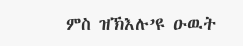ምስ ዝኽእሉ’ዩ ዑዉት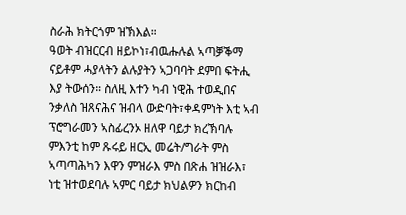ስራሕ ክትርጎም ዝኽእል።
ዓወት ብዝርርብ ዘይኮነ፣ብዉሑሉል ኣጣቓቕማ ናይቶም ሓያላትን ልሉያትን ኣጋባባት ደምበ ፍትሒ እያ ትውሰን። ስለዚ እተን ካብ ነዊሕ ተወዲበና ንቃለስ ዝጸናሕና ዝብላ ውድባት፣ቀዳምነት እቲ ኣብ ፕሮግራመን ኣስፊረንኦ ዘለዋ ባይታ ክረኽባሉ ምእንቲ ከም ጹሩይ ዘርኢ መሬት/ግራት ምስ ኣጣጣሕካን እዋን ምዝራእ ምስ በጽሐ ዝዝራእ፣ ነቲ ዝተወደባሉ ኣምር ባይታ ክህልዎን ክርከብ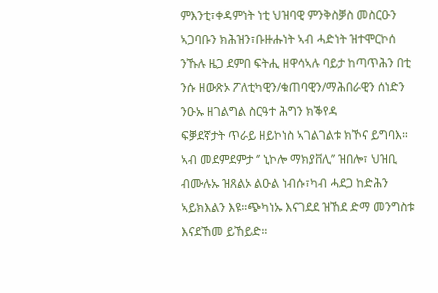ምእንቲ፣ቀዳምነት ነቲ ህዝባዊ ምንቅስቓስ መስርዑን ኣጋባቡን ክሕዝን፣ቡዙሑነት ኣብ ሓድነት ዝተሞርኮሰ ንኹሉ ዜጋ ደምበ ፍትሒ ዘዋሳኣሉ ባይታ ከጣጥሕን በቲ ንሱ ዘውጽኦ ፖለቲካዊን/ቁጠባዊን/ማሕበራዊን ሰነድን ንዑኡ ዘገልግል ስርዓተ ሕግን ክቕየዳ
ፍቓደኛታት ጥራይ ዘይኮነስ ኣገልገልቱ ክኾና ይግባእ።
ኣብ መደምደምታ ‘’ ኒኮሎ ማክያቨሊ’’ ዝበሎ፣ ህዝቢ ብሙሉኡ ዝጸልኦ ልዑል ነብሱ፣ካብ ሓደጋ ከድሕን ኣይክእልን እዩ።ጭካነኡ እናገደደ ዝኸደ ድማ መንግስቱ እናደኸመ ይኸይድ።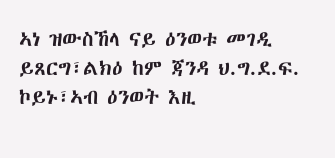ኣነ ዝውስኸላ ናይ ዕንወቱ መገዲ ይጸርግ፣ልክዕ ከም ጃንዳ ህ.ግ.ደ.ፍ. ኮይኑ፣ኣብ ዕንወት እዚ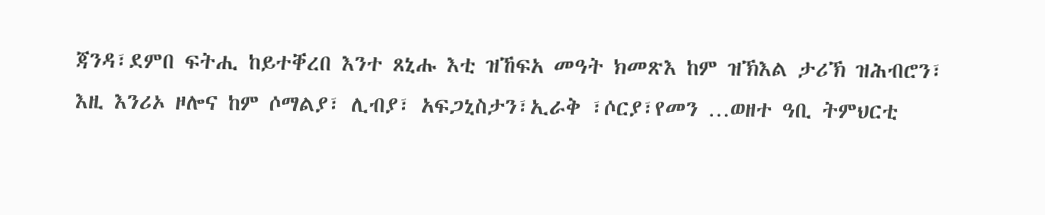ጃንዳ፣ደምበ ፍትሒ ከይተቐረበ እንተ ጸኒሑ እቲ ዝኸፍአ መዓት ክመጽእ ከም ዝኽእል ታሪኽ ዝሕብሮን፣ እዚ እንሪኦ ዞሎና ከም ሶማልያ፣ ሊብያ፣ አፍጋኒስታን፣ኢራቅ ፣ሶርያ፣የመን …ወዘተ ዓቢ ትምህርቲ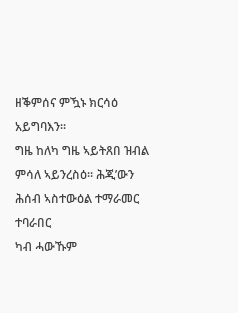ዘቕምሰና ምዃኑ ክርሳዕ
አይግባእን፡፡
ግዜ ከለካ ግዜ ኣይትጸበ ዝብል ምሳለ ኣይንረስዕ። ሕጂ’ውን ሕሰብ ኣስተውዕል ተማራመር ተባራበር
ካብ ሓውኹም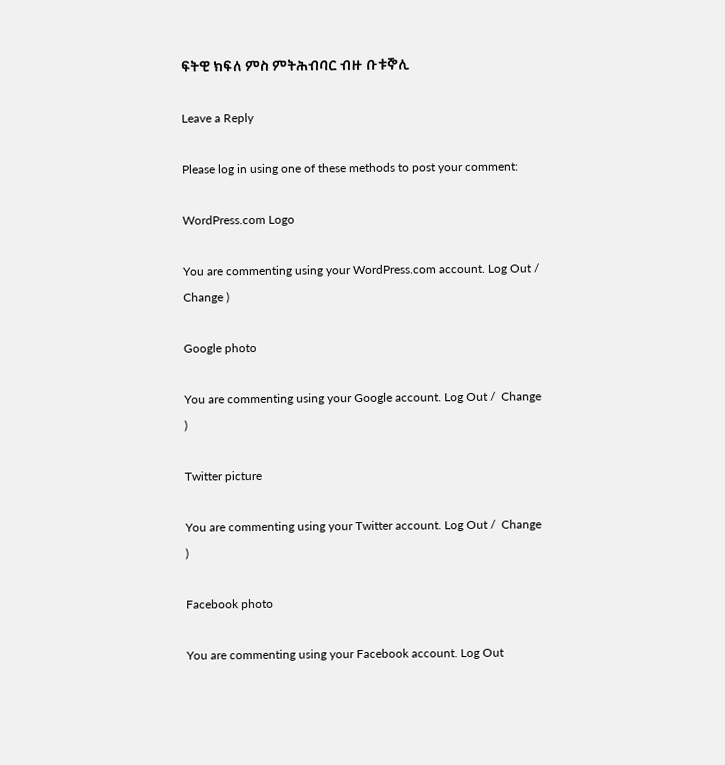ፍትዊ ክፍለ ምስ ምትሕብባር ብዙ ቡቱኞሊ

Leave a Reply

Please log in using one of these methods to post your comment:

WordPress.com Logo

You are commenting using your WordPress.com account. Log Out /  Change )

Google photo

You are commenting using your Google account. Log Out /  Change )

Twitter picture

You are commenting using your Twitter account. Log Out /  Change )

Facebook photo

You are commenting using your Facebook account. Log Out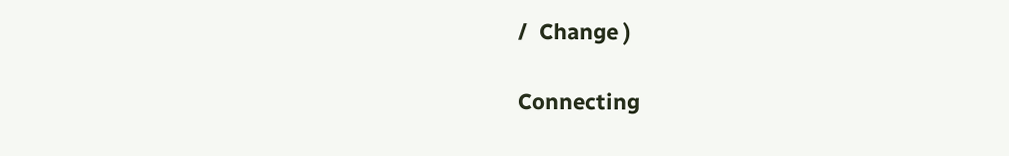/  Change )

Connecting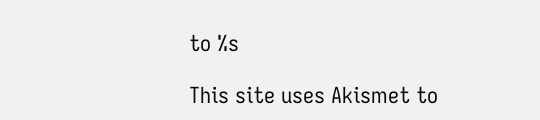to %s

This site uses Akismet to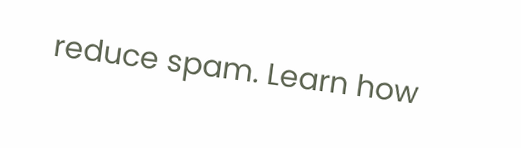reduce spam. Learn how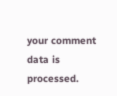your comment data is processed.